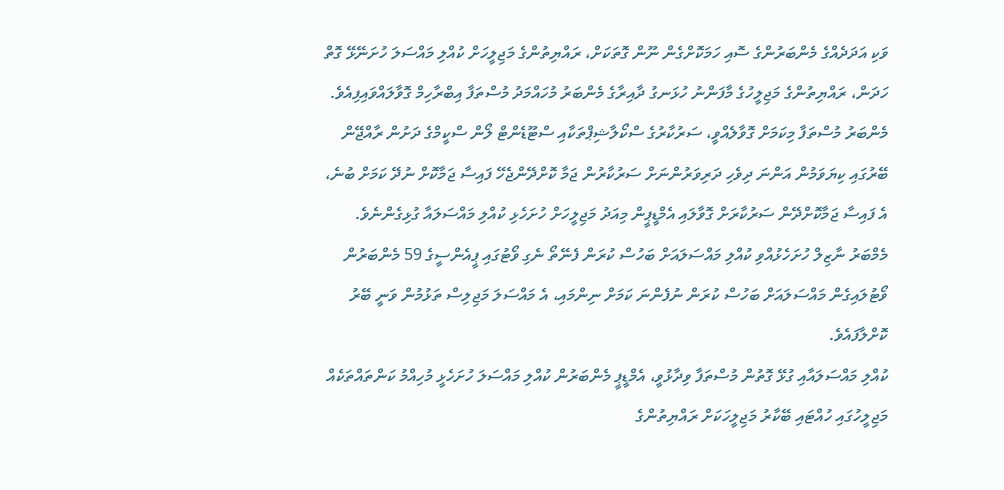ވަކި އަދަދެއްގެ މެންބަރުންގެ ސޮއި ހަމަކޮށްގެން ނޫން ގޮތަކަށް، ރައްޔިތުންގެ މަޖިލީހަށް ކުއްލި މައްސަލަ ހުށަނޭޅޭ ގޮތް ހަދަން، ރައްޔިތުންގެ މަޖިލީހުގެ މާފަންނު ހުޅަނގު ދާއިރާގެ މެންބަރު މުހައްމަދު މުސްތަފާ އިބްރާހިމް ގޮވާލައްވައިފިއެވެ.
މެންބަރު މުސްތަފާ މިކަމަށް ގޮވާލެއްވީ، ސަރުކާރުގެ ސްކޯލާޝިޕްތަކާއި ސްޓޫޑެންޓް ލޯން ސްކީމްގެ ދަށުން ރާއްޖޭން ބޭރުގައި ކިޔަވަމުން އަންނަ ދިވެހި ދަރިވަރުންނަށް ސަރުކާރުން ޖަމާ ކޮށްދޭންޖެހޭ ފައިސާ ޖަމާކޮށް ނުދޭ ކަމަށް ބުނެ، އެ ފައިސާ ޖަމާކޮށްދޭން ސަރުކާރަށް ގޮވާލައި އެމްޑީޕީން މިއަދު މަޖިލީހަށް ހުށަހެޅި ކުއްލި މައްސަލައާ ގުޅިގެންނެވެ.
މެމްބަރު ނާޒިލް ހުށަހެޅުއްވި ކުއްލި މައްސަލައަށް ބަހުސް ކުރަން ފެނޭތޯ ނެގި ވޯޓުގައި ޕީއެންސީގެ 59 މެންބަރުން ވޯޓުލައިގެން މައްސަލައަށް ބަހުސް ކުރަން ނުފެންނަ ކަމަށް ނިންމައި، އެ މައްސަލަ މަޖިލިސް ތަޅުމުން ވަނީ ބޭރު ކޮށްލާފައެވެ.
ކުއްލި މައްސަލައާއި ގުޅޭ ގޮތުން މުސްތަފާ ވިދާޅުވީ، އެމްޑީޕީ މެންބަރުން ކުއްލި މައްސަލަ ހުށަހެޅީ މުހިއްމު ކަންތައްތަކެއް މަޖިލީހުގައި ހުއްޓައި ބޭކާރު މަޖިލީހަކަށް ރައްޔިތުންގެ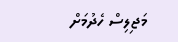މަޖިލިސް ހެދުމަށް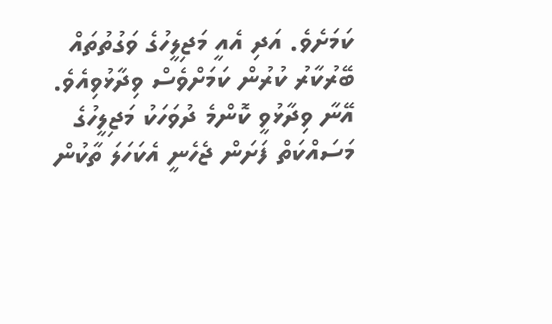ކަމަށެވެ. އަދި އެއީ މަޖިލީހުގެ ވަގުތުތައް ބޭރުކާރު ކުރުން ކަމަށްވެސް ވިދާޅުވިއެވެ. އޭނާ ވިދާޅުވީ ކޮންމެ ދުވަހަކު މަޖިލީހުގެ މަސައްކަތް ފަށަން ޖެހެނީ އެކަހަލަ ތާކުން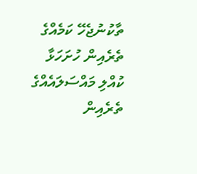ތާކުނުޖެހޭ ކަމެއްގެ ތެރެއިން ހުށަހަޅާ ކުއްލި މައްސަލައެއްގެ ތެރެއިން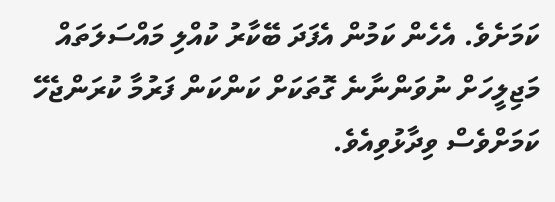ކަމަށެވެ. އެހެން ކަމުން އެފަދަ ބޭކާރު ކުއްލި މައްސަލަތައް މަޖިލީހަށް ނުވަންނާނެ ގޮތަކަށް ކަންކަން ފަރުމާ ކުރަންޖެހޭ ކަމަށްވެސް ވިދާޅުވިއެވެ.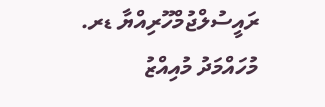ރައީސުލްޖުމްހޫރިއްޔާ ޑރ. މުހައްމަދު މުއިއްޒު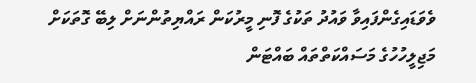ވެވަޑައިގެންފައިވާ ވައުދު ތަކުގެ ފޮނި މީރުކަން ރައްޔިތުންނަށް ލިބޭ ގޮތަކަށް މަޖިލީހުހުގެ މަސައްކަތްތައް ބައްޓަން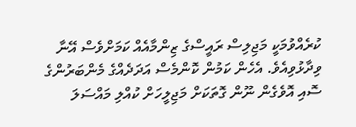ކުރެއްވުމަކީ މަޖިލިސް ރައީސްގެ ޒިންމާއެއް ކަމަށްވެސް އޭނާ ވިދާޅުވިއެވެ. އެހެން ކަމުން ކޮންމެސް އަދަދެއްގެ މެންބަރުންގެ ސޮއި އޮވެގެން ނޫން ގޮތަކަށް މަޖިލީހަށް ކުއްލި މައްސަލަ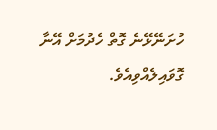ހުށަނޭޅޭނެ ގޮތް ހެދުމަށް އޭނާ ގޮވައިލެއްވިއެވެ.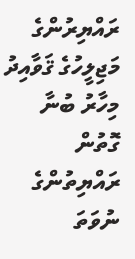ރައްޔިރުންގެ މަޖިލީހުގެ ޤަވާއިދު މިހާރު ބުނާ ގޮތުން ރައްޔިތުންގެ ނުވަތަ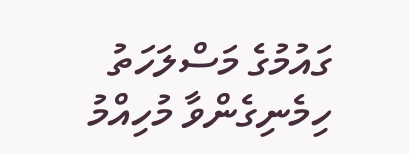ގައުމުގެ މަސްލަހަތު ހިމެނިގެންވާ މުހިއްމު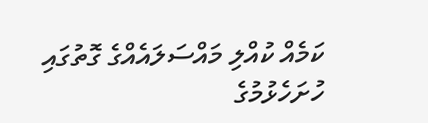ކަމެއް ކުއްލި މައްސަލައެއްގެ ގޮތުގައި ހުށަހެޅުމުގެ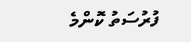ފުރުސަތު ކޮންމެ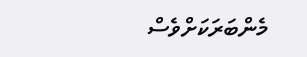މެންބަރަކަށްވެސް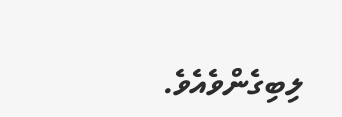ލިބިގެންވެއެވެ.